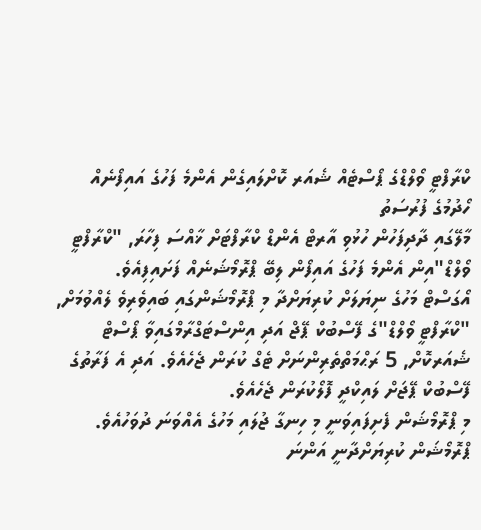ކްރާފްޓީ ވޯލްޑްގެ ޕޯސްޓެއް ޝެއަރ ކޮށްލައިގެން އެންމެ ފަހުގެ އައިފޯނެއް ހޯދުމުގެ ފުރުސަތު
މާލޭގައި ދާދިފަހުން ހުޅުވި އާރޓް އެންޑް ކްރާފްޓަށް ޚާއްސަ ފިހާރަ, "ކްރާފްޓީ ވޯލްޑް"އިން އެންމެ ފަހުގެ އައިފޯން ލިބޭ ޕްރޮމޯޝަނެއް ފަށައިފިއެވެ.
އޯގަސްޓް މަހުގެ ނިޔަލަށް ކުރިޔަށްދާ މި ޕްރޮމޯޝަންގައި ބައިވެރިވެ ލެއްވުމަށް, "ކްރާފްޓީ ވޯލްޑް"ގެ ފޭސްބުކް ޕޭޖް އަދި އިންސްޓަގްރާމްގައިވާ ޕޯސްޓް ޝެއަރކޮށް, 5 ރަޙްމަތްތެރިންނަށް ޓެގް ކުރަން ޖެހެއެވެ. އަދި އެ ފަރާތުގެ ފޭސްބުކް ޕޭޖަށް ލައިކްދީ ފޮލޯކުރަން ޖެހެއެވެ.
މި ޕްރޮމޯޝަން ފެށިފައިވަނީ މި ހިނގާ ޖުލައި މަހުގެ އެއްވަނަ ދުވަހުއެވެ. ޕްރޮމޯޝަން ކުރިޔަށްދާނީ އަންނަ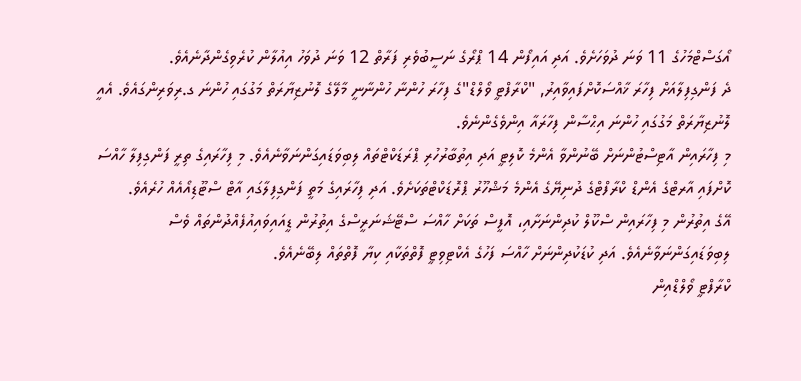އޯގަސްޓްމަހުގެ 11 ވަނަ ދުވަހަށެވެ. އަދި އައިފޯން 14 ޕްރޯގެ ނަސީބުވެރި ފަރާތް 12 ވަނަ ދުވަހު އިއުލާން ކުރެވިގެންދާނެއެވެ.
ދެ ފަންގިފިލާއަށް ފިހާރަ ޚާއްސަކޮށްފައިވާއިރު, "ކްރާފްޓީ ވޯލްޑް"ގެ ފިހާރަ ހުންނާ ހުންނާނީ މާލޭގެ ލޮނުޒިޔާރަތް މަގުގައި ހުންނަ ގ.ރިވަރިންގައެވެ. އެއީ ލޮނުޒިޔާރަތް މަގުގައި ހުންނަ އިޙްސާން ފިހާރައާ އިންވެގެންނެވެ.
މި ފިހާރައިން އާޓިސްޓުންނަށް ބޭނުންވާ އެންމެ ކޮލިޓީ އަދި އިތުބާރުހުރި ޕްރަޑަކްޓްތައް ލިބިވަޑައިގަންނަވާނެއެވެ. މި ފިހާރައިގެ ތިރީ ފަންގިފިލާ ހާއްސަ ކޮށްފައި އާރޓްގެ އެންޑް ކްރާފްޓްގެ ދުނިޔޭގެ އެންމެ މަޝްހޫރު ޕްރޮޑަކްޓްތަކަށެވެ. އަދި ފިހާރައިގެ މަތީ ފަންގިފިލާގައި އާޓް ސްޓޫޑިއޯއެއް ހުރެއެވެ.
އޭގެ އިތުރުން މި ފިހާރައިން ސްކޫލް ކުދިންނަށާއި، އޮފީސް ތަކަށް ހާއްސަ ސްޓޭޝަނަރީސްގެ އިތުރުން ޑީއައިވައިއުފެއްދުންތައް ވެސް ލިބިވަޑައިގަންނަވާނެއެވެ. އަދި ކުޑަކުދިންނަށް ހާއްސަ ފަހުގެ އެކްޓިވިޓީ ފޮތްތަކާއި ކިޔާ ފޮތްތައް ލިބޭނެއެވެ.
ކްރާފްޓީ ވޯލްޑްއިން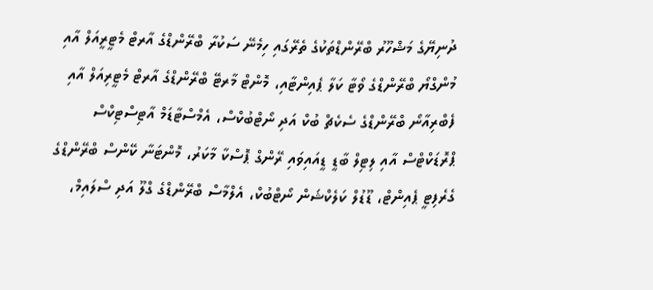ދުނިޔޭގެ މަޝްހޫރު ބްރޭންޑްތަކުގެ ތެރޭގައި ހިމެނޭ ސަކުރާ ބްރޭންޑްގެ އާރޓް މެޓީރީއަލް އާއި މުންގްޔޯ ބްރޭންޑްގެ ވޯޓާ ކަލާ ޕެއިންޓާއި، މޮންޓް މާރޓޭ ބްރޭންޑްގެ އާރޓް މެޓީރިއަލް އާއި ފެބްރިއާނޯ ބްރޭންޑްގެ ސެކެޗް ބުކް އަދި ނޯޓްބުކްސް، އެމްސްޓާޑަމް އާޓިސްޓިކްސް ޕްރޮޑަކްޓްސް އާއި ލިޓިލް ބާޑީ ޑީއައިވައި ރޭންގް ޕޮސްކާ މާކަރު، މޮންޓަނާ ކޭންސް ބްރޭންޑްގެ ގެރެފިޓީ ޕެއިންޓް، ޑޫޑުލް ކަލެކްޝަން ނޯޓްބުކް، އެލްމާސް ބްރޭންޑްގެ ގްލޫ އަދި ސްލައިމް،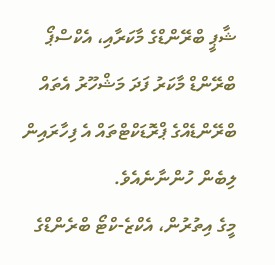ޝާޕީ ބްރޭންޑްގެ މާކަރާއި، އެކްސްޕޯ ބްރޭންޑް މާކަރު ފަދަ މަޝްހޫރު އެތައް ބްރޭންޑެއްގެ ޕްރޮޑަކްޓްތައް އެ ފިހާރައިން ލިބެން ހުންނާނެއެވެ.
މީގެ އިތުރުން، އެކްޒެ-ކްޓޯ ބްރެންޑްގެ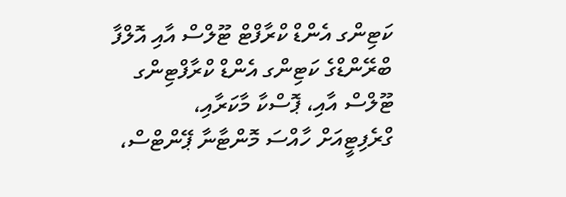ކަޓިންގ އެންޑް ކްރާފްޓް ޓޫލްސް އާއި އޮލްފާ ބްރޭންޑްގެ ކަޓިންގ އެންޑް ކްރާފްޓިންގ ޓޫލްސް އާއި، ޕޮސްކާ މާކަރާއި، ގްރެފިޓީއަށް ހާއްސަ މޮންޓާނާ ޕޭންޓްސް،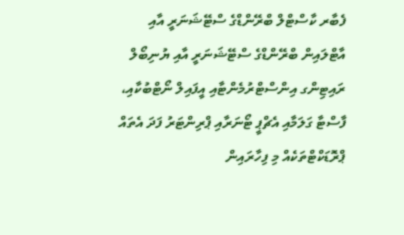ފެބާރ ކާސްޓްލް ބްރޭންޑްގެ ސްޓޭޝަނަރީ އާއި އާޓްލައިން ބްރޭންޑްގެ ސްޓޭޝަނަރީ އާއި ޔުނިބޯލް ރައިޓިންގ އިންސްޓްރުމެންޓާއި އީފައިލް ނޯޓްބުކާއި، ފާސްޓާ ގަލަމާއި އެޗްޕީ ޓޯނަރާއި ޕްރިންޓަރު ފަދަ އެތައް ޕްރޮޑަކްޓްތަކެއް މި ފިހާރައިން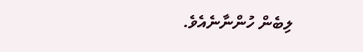ލިބެން ހުންނާނެއެވެ.